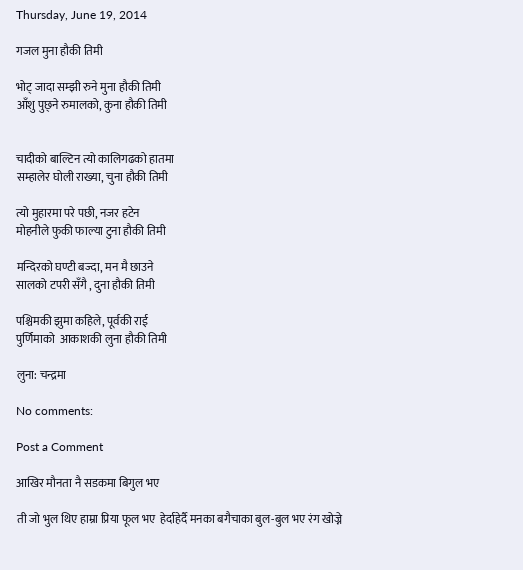Thursday, June 19, 2014

गजल मुना हौकी तिमी

भोट् जादा सम्झी रुने मुना हौकी तिमी
आँशु पुछ्ने रुमालको, कुना हौकी तिमी


चादीको बाल्टिन त्यो कालिगढको हातमा
सम्हालेर घोली राख्या, चुना हौकी तिमी

त्यो मुहारमा परे पछी, नजर हटेन
मोहनीले फुकी फाल्या टुना हौकी तिमी

मन्दिरको घण्टी बज्दा, मन मै छाउने
सालको टपरी सँगै , दुना हौकी तिमी

पश्चिमकी झुमा कहिले, पूर्वकी राई
पुर्णिमाको  आकाशकी लुना हौकी तिमी

लुना: चन्द्रमा

No comments:

Post a Comment

आखिर मौनता नै सडकमा बिगुल भए

ती जो भुल थिए हाम्रा प्रिया फूल भए  हेर्दाहेर्दै मनका बगैचाका बुल-बुल भए रंग खोज्ने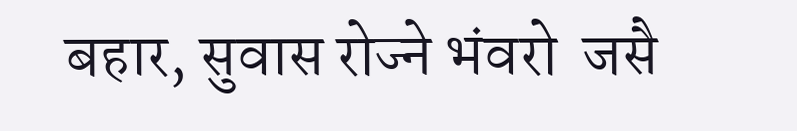बहार, सुवास रोज्ने भंवरो  जसै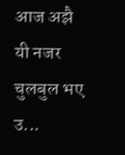आज अझै यी नजर चुलबुल भए  उ...